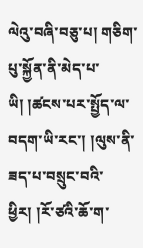ལེའུ་བཞི་བཅུ་པ། གཅིག་པུ་སྐྱོན་ནི་མེད་པ་ཡི། །ཚངས་པར་སྤྱོད་ལ་བདག་ཡི་རང་། །ལུས་ནི་ཟད་པ་བསྲུང་བའི་ཕྱིར། །རོ་ཙའི་ཆོ་ག་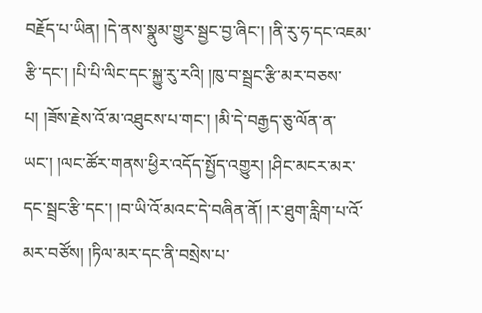བརྗོད་པ་ཡིན། །དེ་ནས་སྣུམ་གྱུར་སྦྱང་བྱ་ཞིང་། །ནི་རུ་ཧ་དང་འཇམ་རྩི་དང་། །པི་པི་ལིང་དང་སྐྱུ་རུ་རའི། །ཁུ་བ་སྦྲང་རྩི་མར་བཅས་པ། །ཟོས་རྗེས་འོ་མ་འཐུངས་པ་གང་། །མི་དེ་བརྒྱད་ཅུ་ལོན་ན་ཡང་། །ལང་ཚོར་གནས་ཕྱིར་འདོད་སྤྱོད་འགྱུར། །ཤིང་མངར་མར་དང་སྦྲང་རྩི་དང་། །བ་ཡི་འོ་མའང་དེ་བཞིན་ནོ། །ར་ཐུག་རླིག་པ་འོ་མར་བཙོས། །ཏིལ་མར་དང་ནི་བསྲེས་པ་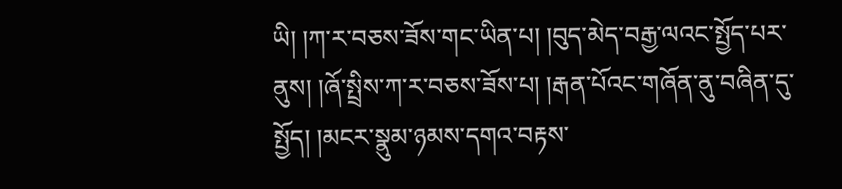ཡི། །ཀ་ར་བཅས་ཟོས་གང་ཡིན་པ། །བུད་མེད་བརྒྱ་ལའང་སྤྱོད་པར་ནུས། །ཞོ་སྤྲིས་ཀ་ར་བཅས་ཟོས་པ། །རྒན་པོའང་གཞོན་ནུ་བཞིན་དུ་སྤྱོད། །མངར་སྣུམ་ཉམས་དགའ་བརྟས་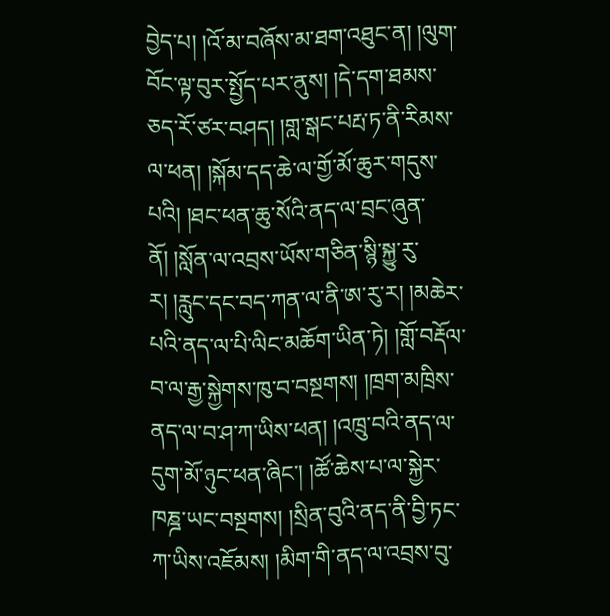བྱེད་པ། །འོ་མ་བཞོས་མ་ཐག་འཐུང་ན། །ལུག་བོང་ལྟ་བུར་སྤྱོད་པར་ནུས། །དེ་དག་ཐམས་ཅད་རོ་ཙར་བཤད། །གླ་སྒང་པརྤ་ཏ་ནི་རིམས་ལ་ཕན། །སྐོམ་དད་ཆེ་ལ་གྱོ་མོ་ཆུར་གདུས་པའི། །ཐང་ཕན་ཆུ་སོའི་ནད་ལ་བྲང་ཞུན་ནོ། །སློན་ལ་འབྲས་ཡོས་གཅིན་སྙི་སྐྱུ་རུ་ར། །རླུང་དང་བད་ཀན་ལ་ནི་ཨ་རུ་ར། །མཆེར་པའི་ནད་ལ་པི་ལིང་མཆོག་ཡིན་ཏེ། །གློ་བརྡོལ་བ་ལ་རྒྱ་སྐྱེགས་ཁུ་བ་བསྔགས། །ཁྲག་མཁྲིས་ནད་ལ་བ་ཤ་ཀ་ཡིས་ཕན། །འཁྲུ་བའི་ནད་ལ་དུག་མོ་ཉུང་ཕན་ཞིང་། །ཚོ་ཆེས་པ་ལ་སྐྱེར་ཁཎྜ་ཡང་བསྔགས། །སྲིན་བུའི་ནད་ནི་བྱི་ཏང་ཀ་ཡིས་འཇོམས། །མིག་གི་ནད་ལ་འབྲས་བུ་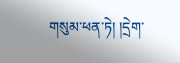གསུམ་ཕན་ཏེ། །དྲེག་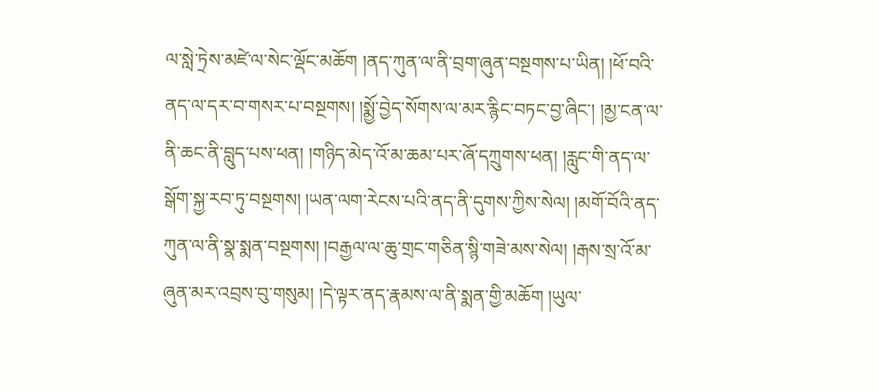ལ་སླེ་ཏྲེས་མཛེ་ལ་སེང་ལྡོང་མཆོག །ནད་ཀུན་ལ་ནི་བྲག་ཞུན་བསྔགས་པ་ཡིན། །ཕོ་བའི་ནད་ལ་དར་བ་གསར་པ་བསྔགས། །སྨྱོ་བྱེད་སོགས་ལ་མར་རྙིང་བཏང་བྱ་ཞིང་། །མྱ་ངན་ལ་ནི་ཆང་ནི་བླུད་པས་ཕན། །གཉིད་མེད་འོ་མ་ཆམ་པར་ཞོ་དཀྲུགས་ཕན། །རླུང་གི་ནད་ལ་སྒོག་སྐྱ་རབ་ཏུ་བསྔགས། །ཡན་ལག་རེངས་པའི་ནད་ནི་དུགས་ཀྱིས་སེལ། །མགོ་བོའི་ནད་ཀུན་ལ་ནི་སྣ་སྨན་བསྔགས། །བརྒྱལ་ལ་ཆུ་གྲང་གཅིན་སྙི་གཟེ་མས་སེལ། །རྒས་སྲ་འོ་མ་ཞུན་མར་འབྲས་བུ་གསུམ། །དེ་ལྟར་ནད་རྣམས་ལ་ནི་སྨན་གྱི་མཆོག །ཡུལ་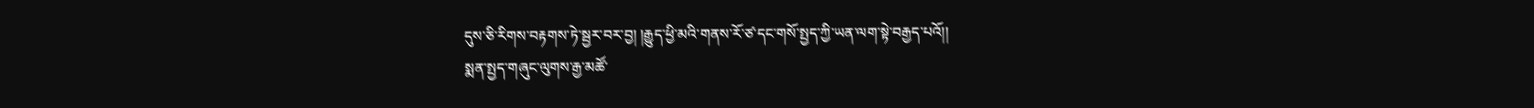དུས་ཅི་རིགས་བརྟགས་ཏེ་སྦྱར་བར་བྱ། །རྒྱུད་ཕྱི་མའི་གནས་རོ་ཙ་དང་གསོ་སྤྱད་ཀྱི་ཡན་ལག་སྟེ་བརྒྱད་པའོ།།
སྨན་སྤྱད་གཞུང་ལུགས་རྒྱ་མཚོ་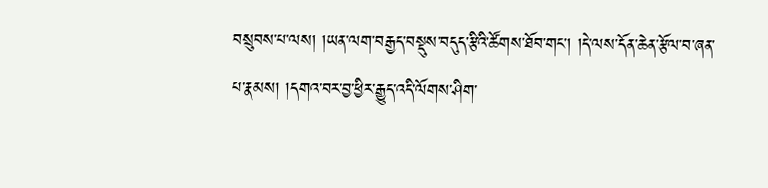བསྲུབས་པ་ལས། །ཡན་ལག་བརྒྱད་བསྡུས་བདུད་རྩིའི་ཚོགས་ཐོབ་གང་། །དེ་ལས་དོན་ཆེན་རྩོལ་བ་ཞན་པ་རྣམས། །དགའ་བར་བྱ་ཕྱིར་རྒྱུད་འདི་ལོགས་ཤིག་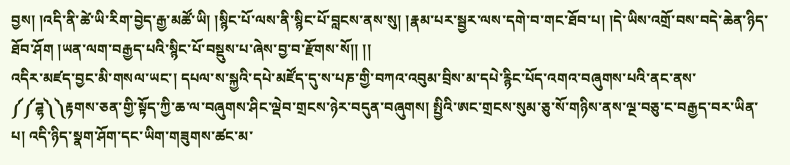བྱས། །འདི་ནི་ཚེ་ཡི་རིག་བྱེད་རྒྱ་མཚོ་ཡི། །སྙིང་པོ་ལས་ནི་སྙིང་པོ་བླངས་ནས་སུ། །རྣམ་པར་སྦྱར་ལས་དགེ་བ་གང་ཐོབ་པ། །དེ་ཡིས་འགྲོ་བས་བདེ་ཆེན་ཉིད་ཐོབ་ཤོག །ཡན་ལག་བརྒྱད་པའི་སྙིང་པོ་བསྡུས་པ་ཞེས་བྱ་བ་རྫོགས་སོ།། །།
འདིར་མཛད་བྱང་མི་གསལ་ཡང་། དཔལ་ས་སྐྱའི་དཔེ་མཛོད་དུ་ས་པཎ་གྱི་བཀའ་འབུམ་བྲིས་མ་དཔེ་རྙིང་པོད་འགའ་བཞུགས་པའི་ནང་ནས་   ༼༼ཌྷ༽༽རྟགས་ཅན་གྱི་སྟོད་ཀྱི་ཆ་ལ་བཞུགས་ཤིང་ལྡེབ་གྲངས་ཉེར་བདུན་བཞུགས། སྤྱིའི་ཨང་གྲངས་སུམ་ཅུ་སོ་གཉིས་ནས་ལྔ་བཅུ་ང་བརྒྱད་བར་ཡིན་པ། འདི་ཉིད་སྣག་ཤོག་དང་ཡིག་གཟུགས་ཚང་མ་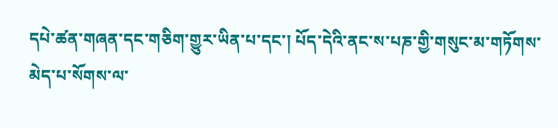དཔེ་ཚན་གཞན་དང་གཅིག་གྱུར་ཡིན་པ་དང་། པོད་དེའི་ནང་ས་པཎ་གྱི་གསུང་མ་གཏོགས་མེད་པ་སོགས་ལ་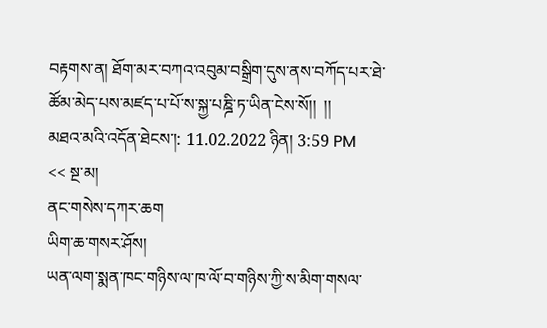བརྟགས་ན། ཐོག་མར་བཀའ་འབུམ་བསྒྲིག་དུས་ནས་བཀོད་པར་ཐེ་ཚོམ་མེད་པས་མཛད་པ་པོ་ས་སྐྱ་པཎྜི་ཏ་ཡིན་ངེས་སོ།།  །།
མཐའ་མའི་འདོན་ཐེངས་།: 11.02.2022 ཉིན། 3:59 PM
<< སྔ་མ།
ནང་གསེས་དཀར་ཆག
ཡིག་ཆ་གསར་ཤོས།
ཡན་ལག་སྨན་ཁང་གཉིས་ལ་ཁ་ལོ་བ་གཉིས་ཀྱི་ས་མིག་གསལ་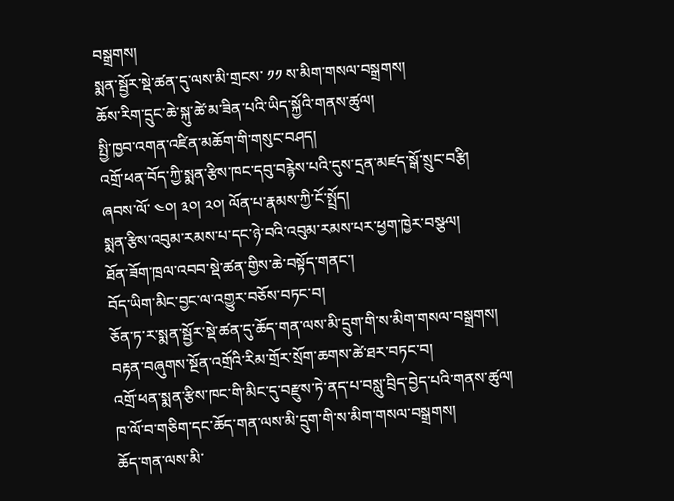བསྒྲགས།
སྨན་སྦྱོར་སྡེ་ཚན་དུ་ལས་མི་གྲངས་ ༡༡ ས་མིག་གསལ་བསྒྲགས།
ཆོས་རིག་དྲུང་ཆེ་སྐུ་ཚེ་མ་ཟིན་པའི་ཡིད་སྐྱོའི་གནས་ཚུལ།
སྤྱི་ཁྱབ་འགན་འཛིན་མཆོག་གི་གསུང་བཤད།
འགྲོ་ཕན་བོད་ཀྱི་སྨན་རྩིས་ཁང་དབུ་བརྙེས་པའི་དུས་དྲན་མཛད་སྒོ་སྲུང་བརྩི།
ཞབས་ལོ་ ༤༠། ༣༠། ༢༠། ལོན་པ་རྣམས་ཀྱི་ངོ་སྤྲོད།
སྨན་རྩིས་འབུམ་རམས་པ་དང་ཉེ་བའི་འབུམ་རམས་པར་ཕྱག་ཁྱེར་བསྩལ།
ཐོན་ཟོག་ཁྲལ་འབབ་སྡེ་ཚན་གྱིས་ཆེ་བསྟོད་གནང་།
བོད་ཡིག་མིང་བྱང་ལ་འགྱུར་བཅོས་བཏང་བ།
ཅོན་ཏ་ར་སྨན་སྦྱོར་སྡེ་ཚན་དུ་ཆོད་གན་ལས་མི་དྲུག་གི་ས་མིག་གསལ་བསྒྲགས།
བརྟན་བཞུགས་སྔོན་འགྲོའི་རིམ་གྲོར་སྲོག་ཆགས་ཚེ་ཐར་བཏང་བ།
འགྲོ་ཕན་སྨན་རྩིས་ཁང་གི་མིང་དུ་བརྫུས་ཏེ་ནད་པ་བསླུ་བྲིད་བྱེད་པའི་གནས་ཚུལ།
ཁ་ལོ་བ་གཅིག་དང་ཆོད་གན་ལས་མི་དྲུག་གི་ས་མིག་གསལ་བསྒྲགས།
ཆོད་གན་ལས་མི་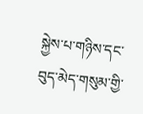སྐྱེས་པ་གཉིས་དང་བུད་མེད་གསུམ་གྱི་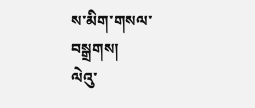ས་མིག་གསལ་བསྒྲགས།
ལེའུ་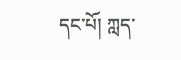དང་པོ། ཀླད་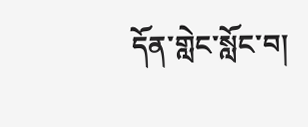དོན་གླེང་སློང་བ།